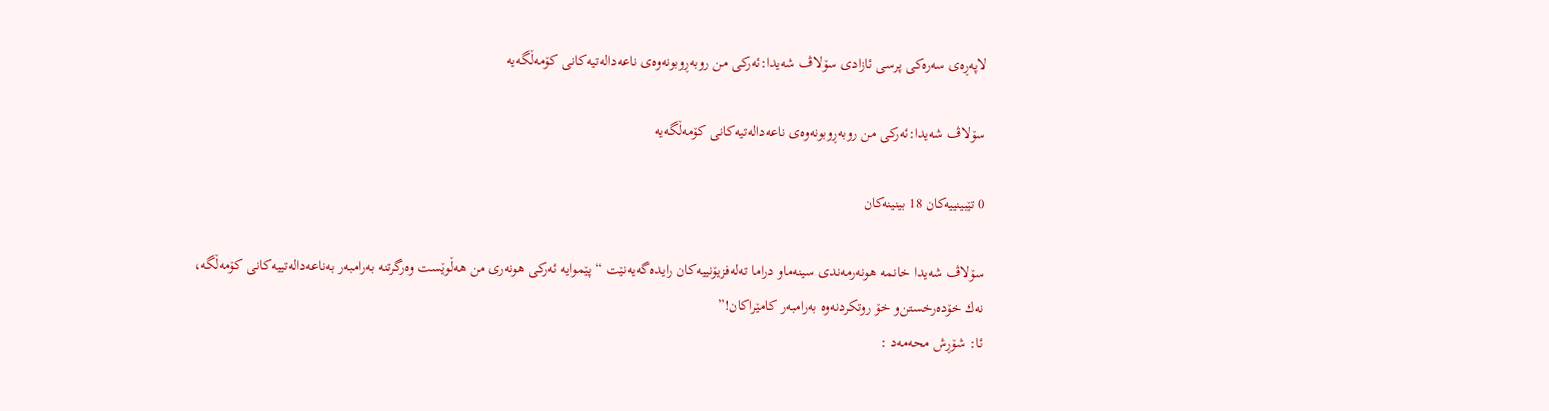لاپەڕەی سەرەکی پرسی ئازادی سۆلاڤ شه‌یدا:ئه‌ركی‌ من روبه‌ڕوبونه‌وه‌ی‌ ناعه‌داله‌تیه‌كانی‌ كۆمه‌ڵگه‌یه‌

سۆلاڤ شه‌یدا:ئه‌ركی‌ من روبه‌ڕوبونه‌وه‌ی‌ ناعه‌داله‌تیه‌كانی‌ كۆمه‌ڵگه‌یه‌

0 تێبینییەکان 18 بینینەکان

سۆلاڤ شه‌یدا خانمه‌ هونه‌رمه‌ندی‌ سینه‌ما‌و دراما ته‌له‌فزیۆنییه‌كان رایده‌گه‌یه‌نێت “پێموایه‌ ئه‌ركی‌ هونه‌ری‌ من هه‌ڵوێست وه‌رگرتنه‌ به‌رامبه‌ر به‌ناعه‌داله‌تییه‌كانی‌ كۆمه‌ڵگه‌، نه‌ك خۆده‌رخستن‌و خۆ روتكردنه‌وه‌ به‌رامبه‌ر كامێراكان!”
ئا: شۆڕش محه‌مه‌د :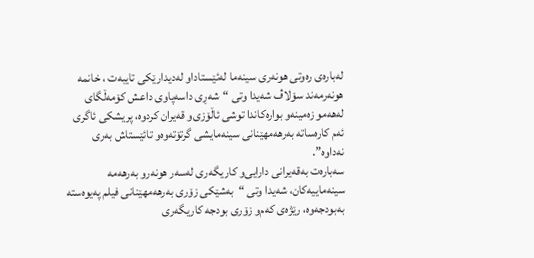له‌باره‌ی‌ ره‌وتی‌ هونه‌ری‌ سینه‌ما له‌ئێستادا‌و له‌دیدارێكی‌ تایبه‌ت ، خانمه‌ هونه‌رمه‌ند سۆلاڤ شه‌یدا وتی‌ “شه‌ڕی‌ داسه‌پاوی‌ داعش كۆمه‌ڵگای‌ له‌هه‌مو زه‌مینه‌‌و بواره‌كاندا توشی‌ ئاڵۆزی‌‌و قه‌یران كردوه‌، پریشكی‌ ئاگری‌ ئه‌م كاره‌ساته‌ به‌رهه‌مهێنانی‌ سینه‌مایشی‌ گرتۆته‌وه‌و تائێستاش به‌ری‌ نه‌داوه‌”.
سه‌باره‌ت به‌قه‌یرانی‌ دارایی‌‌و كاریگه‌ری‌ له‌سه‌ر هونه‌رو به‌رهه‌مه‌ سینه‌ماییه‌كان، شه‌یدا وتی‌ “به‌شێكی‌ زۆری‌ به‌رهه‌مهێنانی‌ فیلم په‌یوه‌سته‌ به‌بودجه‌وه‌، رێژه‌ی‌ كه‌م‌و زۆری‌ بودجه‌ كاریگه‌ری‌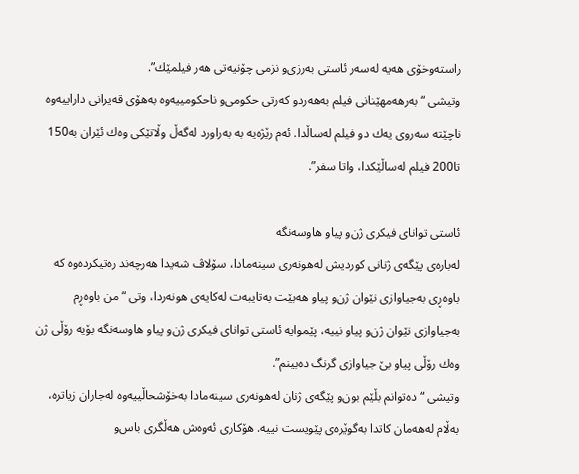راسته‌وخۆی‌ هه‌یه‌ له‌سه‌ر ئاستی‌ به‌رزی‌‌و نزمی‌ چۆنیه‌تی‌ هه‌ر فیلمێك”.
وتیشی‌ “به‌رهه‌مهێنانی‌ فیلم به‌هه‌ردو كه‌رتی‌ حكومی‌‌و ناحكومییه‌وه‌ به‌هۆی‌ قه‌یرانی‌ داراییه‌وه‌ ناچێته‌ سه‌روی‌ یه‌ك دو فیلم له‌ساڵدا. ئه‌م رێژه‌یه‌ به‌ به‌راورد له‌گه‌ڵ وڵاتێكی‌ وه‌ك ئێران به‌150 تا200 فیلم له‌ساڵێكدا، واتا سفر”.

ئاستی‌ توانای فیكری‌ ژن‌و پیاو هاوسه‌نگه‌
له‌باره‌ی‌ پێگه‌ی‌ ژنانی‌ كوردیش له‌هونه‌ری‌ سینه‌مادا، سۆلاڤ شه‌یدا هه‌رچه‌ند ره‌تیكرده‌وه‌ كه‌ باوه‌ڕی‌ به‌جیاوازی‌ نێوان ژن‌و پیاو هه‌بێت به‌تایبه‌ت له‌كایه‌ی‌ هونه‌ردا، وتی‌ “من باوه‌ڕم به‌جیاوازی‌ نێوان ژن‌و پیاو نییه‌، پێموایه‌ ئاستی‌ توانای فیكری‌ ژن‌و پیاو هاوسه‌نگه‌ بۆیه‌ رۆڵی‌ ژن وه‌ك رۆڵی‌ پیاو بێ‌ جیاوازی‌ گرنگ ده‌بینم”.
وتیشی‌ “ده‌توانم بڵێم بون‌و پێگه‌ی‌ ژنان له‌هونه‌ری‌ سینه‌مادا به‌خۆشحاڵییه‌وه‌ له‌جاران زیاتره‌، به‌ڵام له‌هه‌مان كاتدا به‌گوێره‌ی‌ پێویست نییه‌. هۆكاری‌ ئه‌وه‌ش هه‌ڵگری‌ باس‌و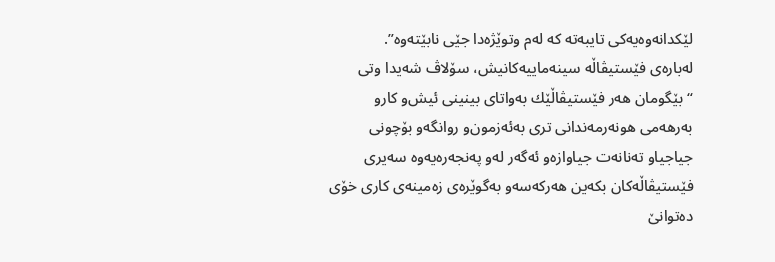لێكدانه‌وه‌یه‌كی‌ تایبه‌ته‌ كه‌ له‌م وتوێژه‌دا جێی‌ نابێته‌وه‌”.
له‌باره‌ی‌ فێستیڤاڵه‌ سینه‌ماییه‌كانیش، سۆلاڤ شه‌یدا وتی‌ “بێگومان هه‌ر فێستیڤاڵێك به‌واتای‌ بینینی‌ ئیش‌و كار‌و به‌رهه‌می‌ هونه‌رمه‌ندانی‌ تری‌ به‌ئه‌زمون‌و روانگه‌‌و بۆچونی‌ جیاجیا‌و ته‌نانه‌ت جیاوازه‌‌و ئه‌گه‌ر له‌و په‌نجه‌ره‌یه‌وه‌ سه‌یری‌ فێستیڤاڵه‌كان بكه‌ین هه‌ركه‌سه‌‌و به‌گوێره‌ی‌ زه‌مینه‌ی‌ كاری‌ خۆی‌ ده‌توانێ‌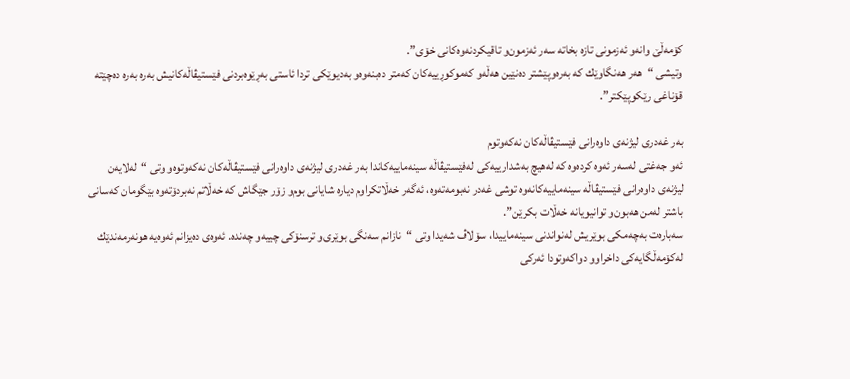كۆمه‌ڵێ‌ وانه‌‌و ئه‌زمونی‌ تازه‌ بخاته‌ سه‌ر ئه‌زمون‌و تاقیكردنه‌وه‌كانی‌ خۆی‌”.
وتیشی‌ “هه‌ر هه‌نگاوێك كه‌ به‌ره‌وپێشتر ده‌نێین هه‌ڵه‌‌و كه‌موكوڕییه‌كان كه‌متر ده‌بنه‌وه‌‌و به‌دیوێكی‌ تردا ئاستی‌ به‌ڕێوه‌بردنی‌ فێستیڤاڵه‌كانیش به‌ره‌ به‌ره‌ ده‌چێته‌ قۆناغی‌ رێكوپێكتر”.

به‌ر غه‌دری‌ لیژنه‌ی‌ داوه‌رانی‌ فێستیڤاڵه‌كان نه‌كه‌وتوم
ئه‌و جه‌غتی‌ له‌سه‌ر ئه‌وه‌ كرده‌وه‌ كه‌ له‌هیچ به‌شدارییه‌كی‌ له‌فێستیڤاڵه‌ سینه‌ماییه‌كاندا به‌ر غه‌دری‌ لیژنه‌ی‌ داوه‌رانی‌ فێستیڤاڵه‌كان نه‌كه‌وتوه‌‌و وتی‌ “له‌لایه‌ن لیژنه‌ی‌ داوه‌رانی‌ فێستیڤاڵه‌ سینه‌ماییه‌كانه‌وه‌ توشی‌ غه‌در نه‌بومه‌ته‌وه‌، ئه‌گه‌ر خه‌ڵاتكراوم دیاره‌ شایانی‌ بوم‌و زۆر جێگاش كه‌ خه‌ڵاتم نه‌بردۆته‌وه‌ بێگومان كه‌سانی‌ باشتر له‌من هه‌بون‌و توانیویانه‌ خه‌ڵات بكرێن”.
سه‌باره‌ت به‌چه‌مكی‌ بوێریش له‌نواندنی‌ سینه‌ماییدا، سۆلاڤ شه‌یدا وتی‌ “نازانم سه‌نگی‌ بوێری‌‌و ترسنۆكی‌ چییه‌‌و چه‌نده‌. ئه‌وه‌ی‌ ده‌یزانم ئه‌وه‌یه‌ هونه‌رمه‌ندێك له‌كۆمه‌ڵگایه‌كی‌ داخرا‌و‌و دواكه‌وتودا ئه‌ركی‌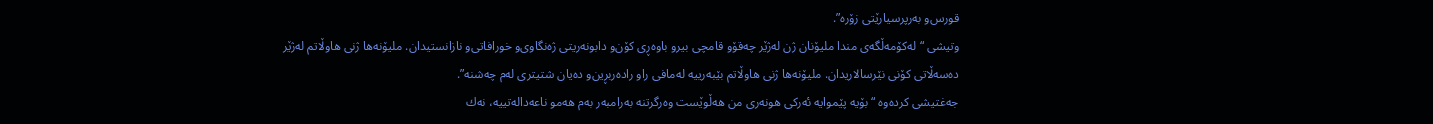قورس‌و به‌رپرسیارێتی‌ زۆره‌”.
وتیشی‌ “له‌كۆمه‌ڵگه‌ی‌ مندا ملیۆنان ژن له‌ژێر چه‌قۆ‌و قامچی‌ بیر‌و باوه‌ڕی‌ كۆن‌و دابونه‌ریتی‌ ژه‌نگاوی‌‌و خورافاتی‌‌و نازانستیدان. ملیۆنه‌ها ژنی‌ هاوڵاتم له‌ژێر ده‌سه‌ڵاتی‌ كۆنی‌ نێرسالاریدان. ملیۆنه‌ها ژنی‌ هاوڵاتم بێبه‌رییه‌ له‌مافی‌ را‌و راده‌ربڕین‌و ده‌یان شتیتری‌ له‌م چه‌شنه‌”.
جه‌غتیشی‌ كرده‌وه‌ “بۆیه‌ پێموایه‌ ئه‌ركی‌ هونه‌ری‌ من هه‌ڵوێست وه‌رگرتنه‌ به‌رامبه‌ر به‌م هه‌مو ناعه‌داله‌تییه‌، نه‌ك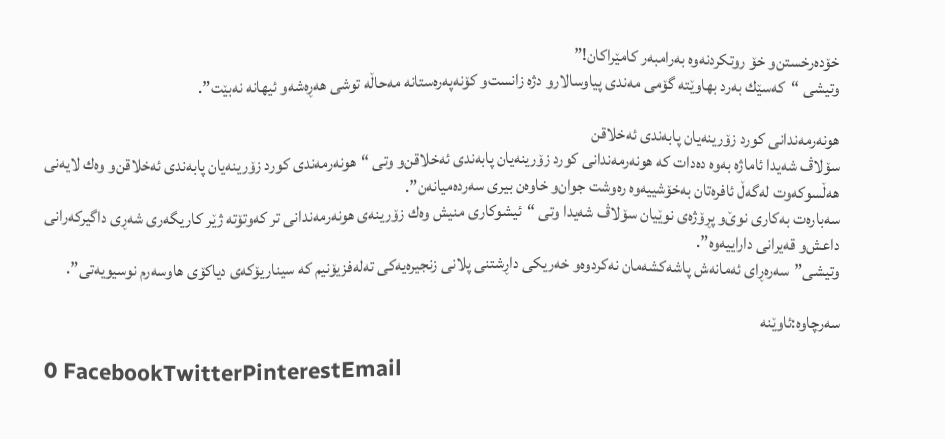خۆده‌رخستن‌و خۆ روتكردنه‌وه‌ به‌رامبه‌ر كامێراكان!”
وتیشی‌ “كه‌سێك به‌رد بهاوێته‌ گۆمی‌ مه‌ندی‌ پیاوسالار‌و دژه‌ زانست‌و كۆنه‌په‌ره‌ستانه‌ مه‌حاڵه‌ توشی‌ هه‌ڕه‌شه‌‌و ئیهانه‌ نه‌بێت”.

هونه‌رمه‌ندانی‌ كورد زۆرینه‌یان پابه‌ندی‌ ئه‌خلاقن
سۆلاڤ شه‌یدا ئاماژه‌ به‌وه‌ ده‌دات كه‌ هونه‌رمه‌ندانی‌ كورد زۆرینه‌یان پابه‌ندی‌ ئه‌خلاقن‌و وتی‌ “هونه‌رمه‌ندی‌ كورد زۆرینه‌یان پابه‌ندی‌ ئه‌خلاقن‌و وه‌ك لایه‌نی‌ هه‌ڵسوكه‌وت له‌گه‌ڵ ئافره‌تان به‌خۆشییه‌وه‌ ره‌وشت جوان‌و خاوه‌ن بیری‌ سه‌رده‌میانه‌ن”.
سه‌باره‌ت به‌كاری‌ نوێ‌و پڕۆژه‌ی‌ نوێیان سۆلاڤ شه‌یدا وتی‌ “ئیشوكاری‌ منیش وه‌ك زۆرینه‌ی‌ هونه‌رمه‌ندانی‌ تر كه‌وتۆته‌ ژێر كاریگه‌ری‌ شه‌ڕی‌ داگیركه‌رانی‌ داعش‌و قه‌یرانی‌ داراییه‌وه‌”.
وتیشی‌”سه‌ره‌ڕای‌ ئه‌مانه‌ش پاشه‌كشه‌مان نه‌كردوه‌‌و خه‌ریكی‌ داڕشتنی‌ پلانی‌ زنجیره‌یه‌كی‌ ته‌له‌فزیۆنیم كه‌ سیناریۆكه‌ی‌ دیاكۆی‌ هاوسه‌رم نوسیویه‌تی‌”.

سه‌رچاوه‌:ئاوێنه‌

0 FacebookTwitterPinterestEmail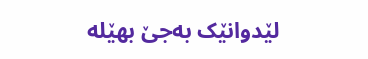لێدوانێک بەجێ بهێلە